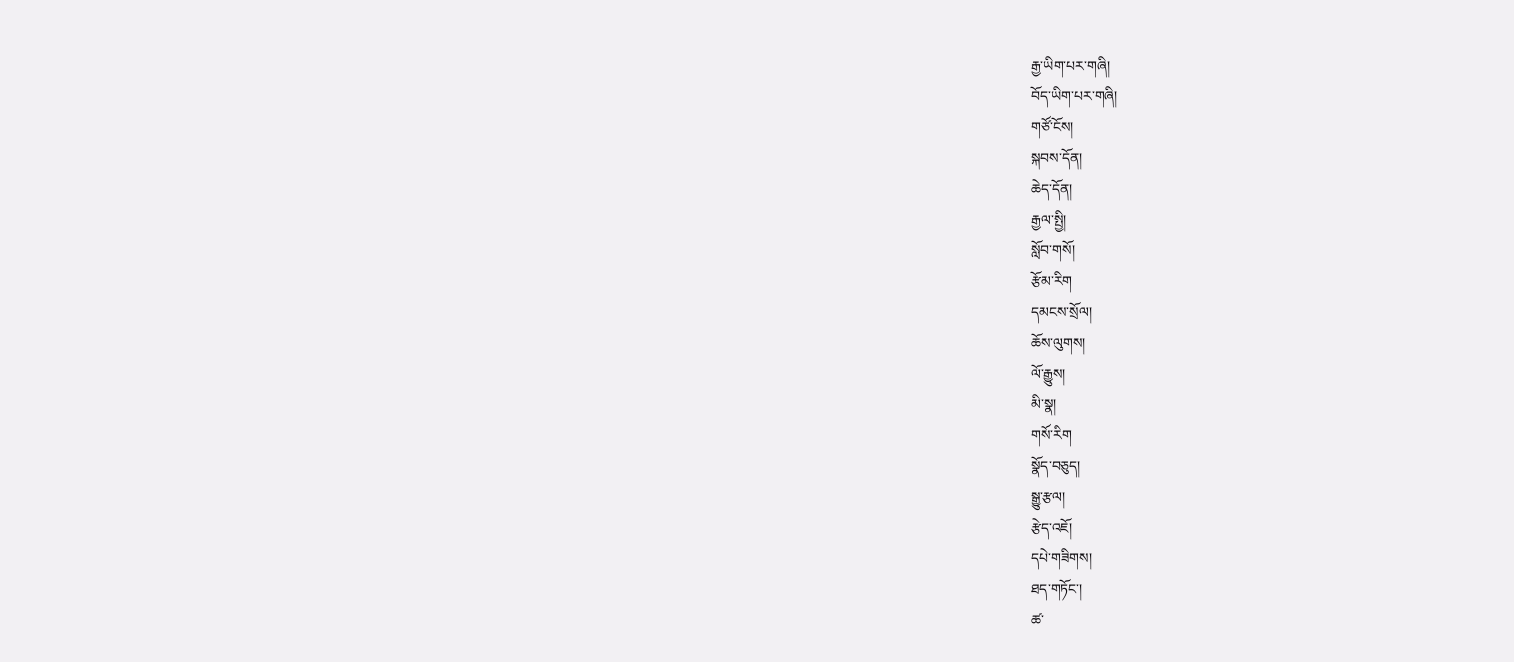རྒྱ་ཡིག་པར་གཞི།
བོད་ཡིག་པར་གཞི།
གཙོ་ངོས།
སྐབས་དོན།
ཆེད་དོན།
རྒྱལ་སྤྱི།
སློབ་གསོ།
རྩོམ་རིག
དམངས་སྲོལ།
ཆོས་ལུགས།
ལོ་རྒྱུས།
མི་སྣ།
གསོ་རིག
སྣོད་བཅུད།
སྒྱུ་རྩལ།
རྩེད་འཇོ།
དཔེ་གཟིགས།
ཐད་གཏོང་།
ཚ་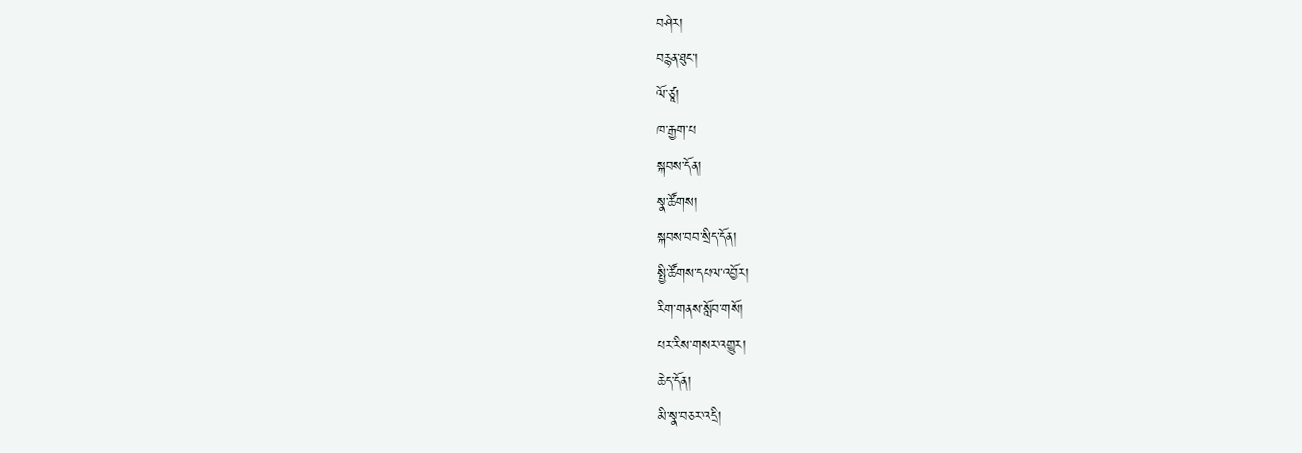བཤེར།
བརྙན་ཐུང་།
ལོ་ཙཱ།
ཁ་རྒྱག་པ
སྐབས་དོན།
སྣ་ཚོགས།
སྐབས་བབ་སྲིད་དོན།
སྤྱི་ཚོགས་དཔལ་འབྱོར།
རིག་གནས་སློབ་གསོ།
པར་རིས་གསར་འགྱུར།
ཆེད་དོན།
མི་སྣ་བཅར་འདྲི།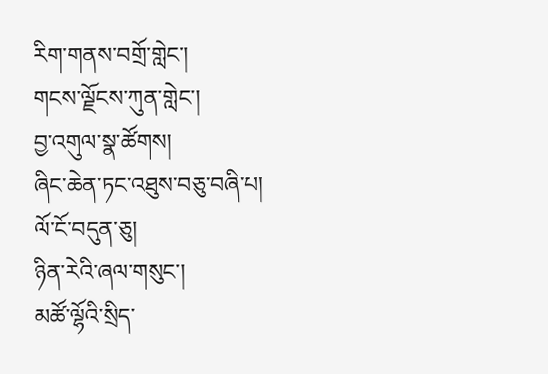རིག་གནས་བགྲོ་གླེང་།
གངས་ལྗོངས་ཀུན་གླེང་།
བྱ་འགུལ་སྣ་ཚོགས།
ཞིང་ཆེན་ཏང་འཐུས་བཅུ་བཞི་པ།
ལོ་ངོ་བདུན་ཅུ།
ཉིན་རེའི་ཞལ་གསུང་།
མཚོ་ལྷོའི་སྲིད་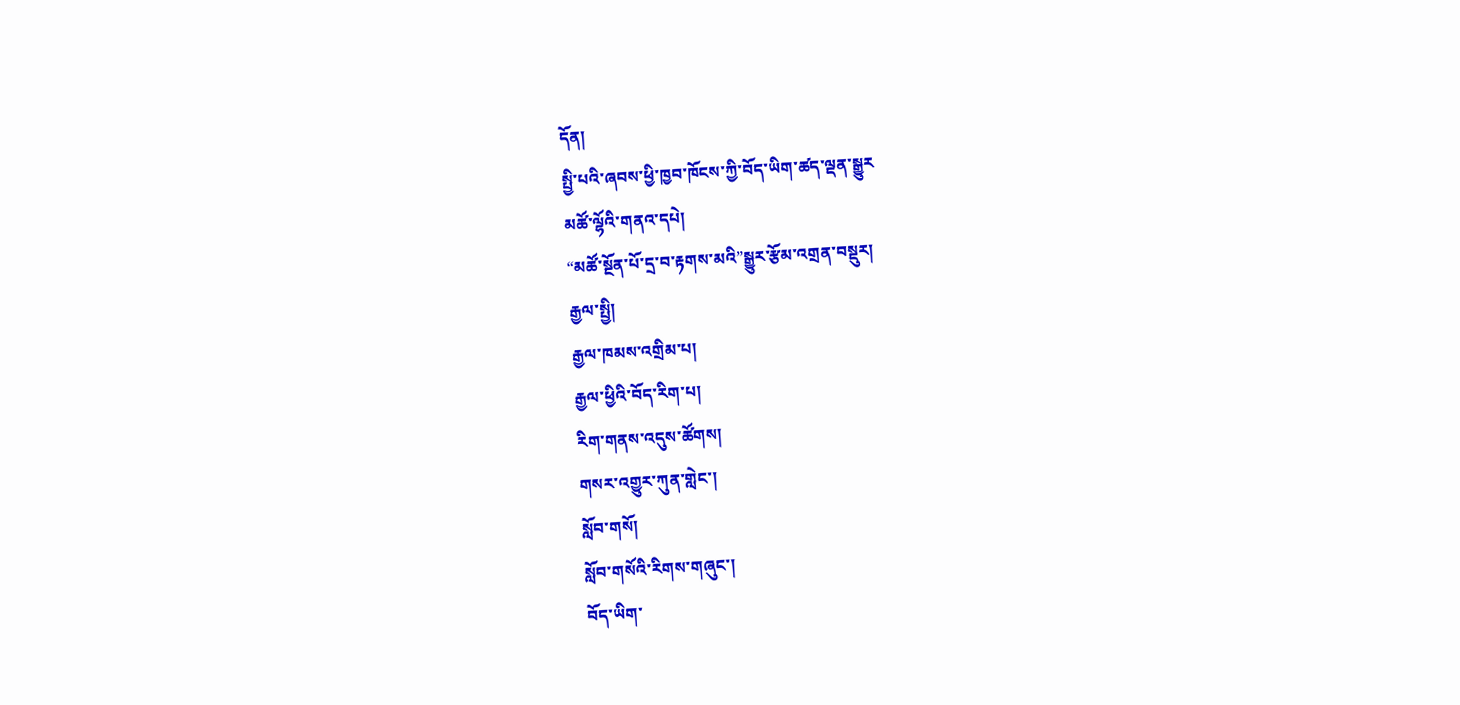དོན།
སྤྱི་པའི་ཞབས་ཕྱི་ཁྱབ་ཁོངས་ཀྱི་བོད་ཡིག་ཚད་ལྡན་སྒྱུར
མཚོ་ལྷོའི་གནའ་དཔེ།
“མཚོ་སྔོན་པོ་དྲ་བ་རྟགས་མའི”སྒྱུར་རྩོམ་འགྲན་བསྡུར།
རྒྱལ་སྤྱི།
རྒྱལ་ཁམས་འགྲིམ་པ།
རྒྱལ་ཕྱིའི་བོད་རིག་པ།
རིག་གནས་འདུས་ཚོགས།
གསར་འགྱུར་ཀུན་གླེང་།
སློབ་གསོ།
སློབ་གསོའི་རིགས་གཞུང་།
བོད་ཡིག་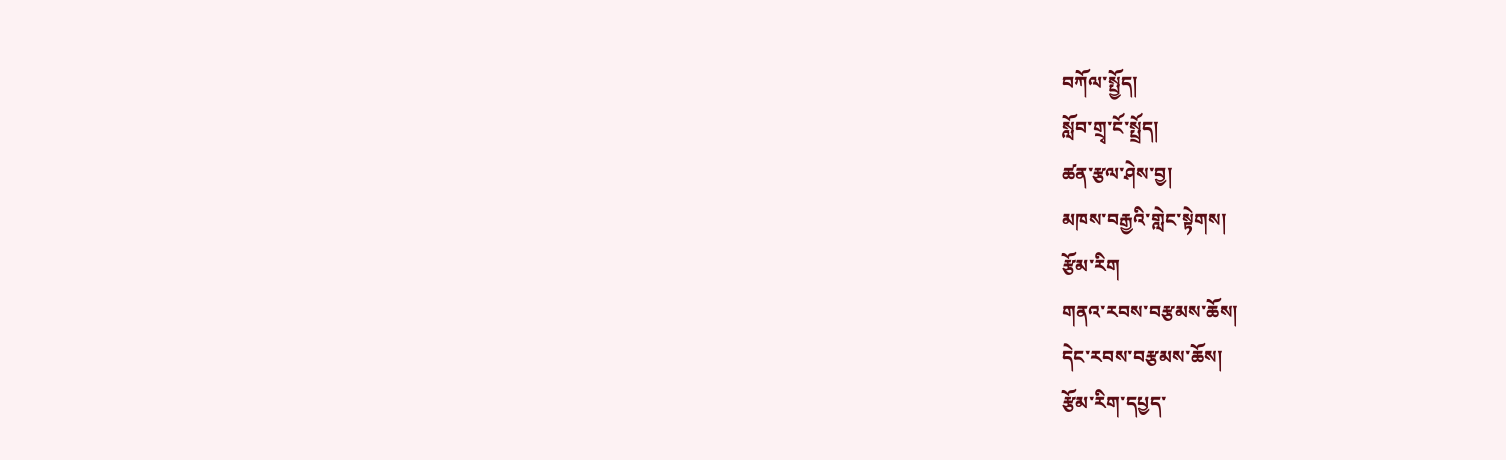བཀོལ་སྤྱོད།
སློབ་གྲྭ་ངོ་སྤྲོད།
ཚན་རྩལ་ཤེས་བྱ།
མཁས་བརྒྱའི་གླེང་སྟེགས།
རྩོམ་རིག
གནའ་རབས་བརྩམས་ཆོས།
དེང་རབས་བརྩམས་ཆོས།
རྩོམ་རིག་དཔྱད་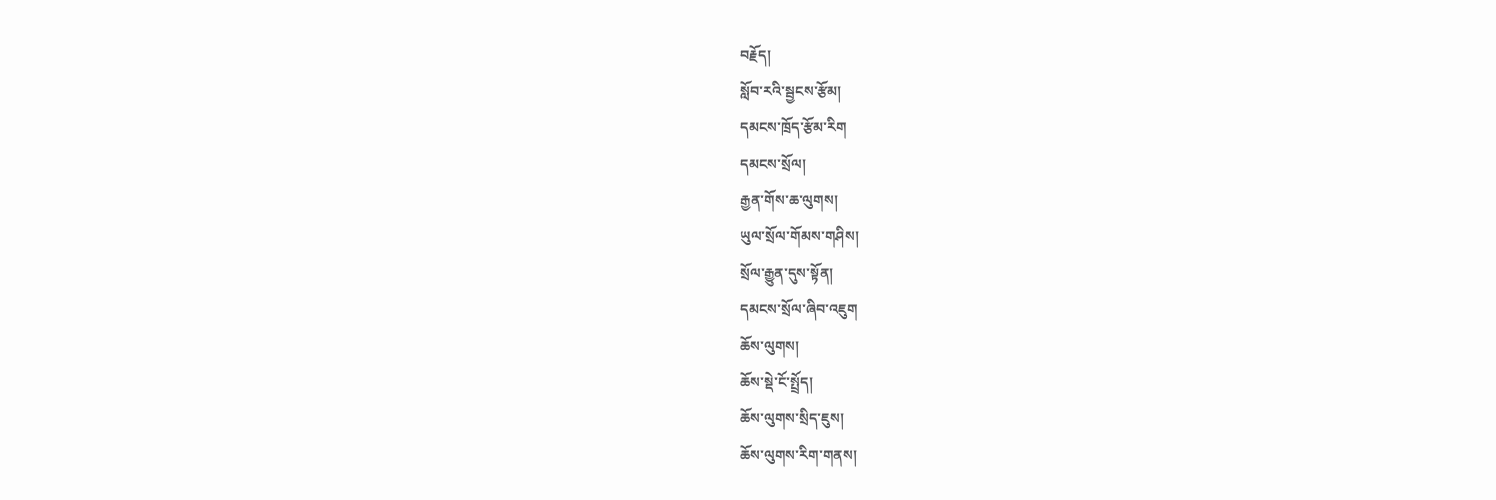བརྗོད།
སློབ་རའི་སྦྱངས་རྩོམ།
དམངས་ཁྲོད་རྩོམ་རིག
དམངས་སྲོལ།
རྒྱན་གོས་ཆ་ལུགས།
ཡུལ་སྲོལ་གོམས་གཤིས།
སྲོལ་རྒྱུན་དུས་སྟོན།
དམངས་སྲོལ་ཞིབ་འཇུག
ཆོས་ལུགས།
ཆོས་སྡེ་ངོ་སྤྲོད།
ཆོས་ལུགས་སྲིད་ཇུས།
ཆོས་ལུགས་རིག་གནས།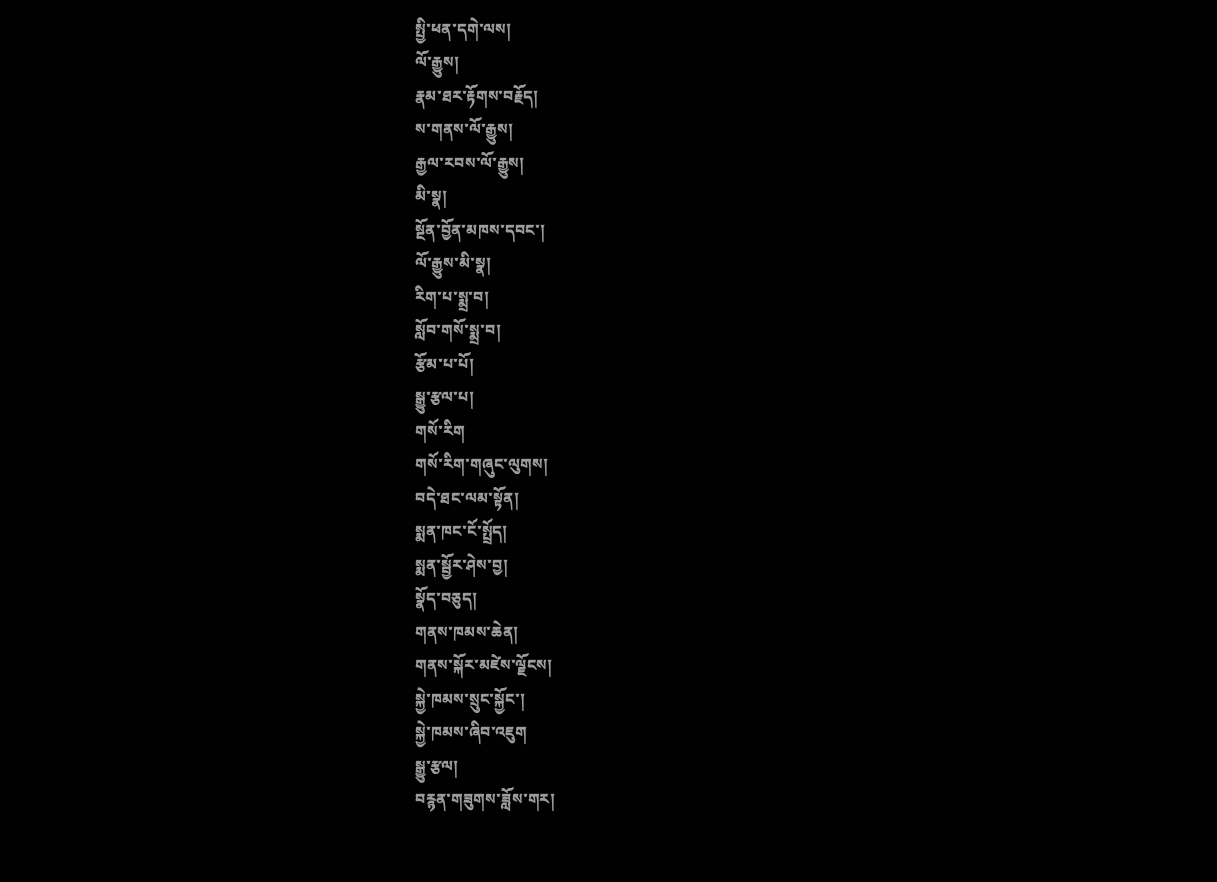སྤྱི་ཕན་དགེ་ལས།
ལོ་རྒྱུས།
རྣམ་ཐར་རྟོགས་བརྗོད།
ས་གནས་ལོ་རྒྱུས།
རྒྱལ་རབས་ལོ་རྒྱུས།
མི་སྣ།
སྔོན་བྱོན་མཁས་དབང་།
ལོ་རྒྱུས་མི་སྣ།
རིག་པ་སྨྲ་བ།
སློབ་གསོ་སྨྲ་བ།
རྩོམ་པ་པོ།
སྒྱུ་རྩལ་པ།
གསོ་རིག
གསོ་རིག་གཞུང་ལུགས།
བདེ་ཐང་ལམ་སྟོན།
སྨན་ཁང་ངོ་སྤྲོད།
སྨན་སྦྱོར་ཤེས་བྱ།
སྣོད་བཅུད།
གནས་ཁམས་ཆེན།
གནས་སྐོར་མཛེས་ལྗོངས།
སྐྱེ་ཁམས་སྲུང་སྐྱོང་།
སྐྱེ་ཁམས་ཞིབ་འཇུག
སྒྱུ་རྩལ།
བརྙན་གཟུགས་ཟློས་གར།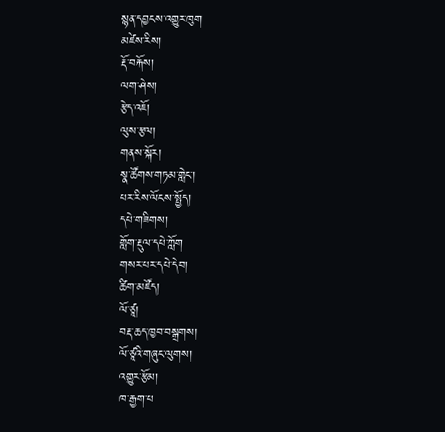སྙན་དབྱངས་འགྱུར་ཁུག
མཛེས་རིས།
རྡོ་བརྐོས།
ལག་ཤེས།
རྩེད་འཇོ།
ལུས་རྩལ།
གནས་སྐོར།
སྣ་ཚོགས་གཏམ་གླེང་།
པར་རིས་ལོངས་སྤྱོད།
དཔེ་གཟིགས།
གློག་རྡུལ་དཔེ་ཀློག
གསར་པར་དཔེ་དེབ།
ཚིག་མཛོད།
ལོ་ཙཱ།
བརྡ་ཆད་ཁྱབ་བསྒྲགས།
ལོ་ཙཱའི་གཞུང་ལུགས།
འགྱུར་རྩོམ།
ཁ་རྒྱག་པ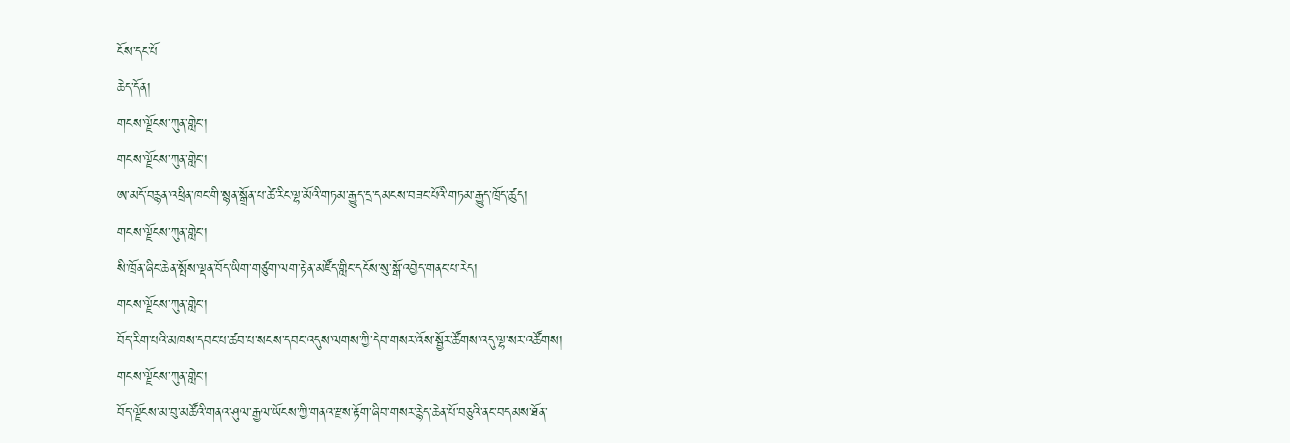ངོས་དང་པོ
ཆེད་དོན།
གངས་ལྗོངས་ཀུན་གླེང་།
གངས་ལྗོངས་ཀུན་གླེང་།
ཨ་མདོ་བརྙན་འཕྲིན་ཁང་གི་སྙན་སྒྲོན་པ་ཚེ་རིང་ལྷ་མོའི་གཏམ་རྒྱུད་དྲ་དམངས་བཟང་པོའི་གཏམ་རྒྱུད་ཁྲོད་ཚུད།
གངས་ལྗོངས་ཀུན་གླེང་།
སི་ཁྲོན་ཞིང་ཆེན་སྤོས་ལྡན་བོད་ཡིག་གཙུག་ལག་རྟེན་མཛོད་གླིང་དངོས་སུ་སྒོ་འབྱེད་གནང་པ་རེད།
གངས་ལྗོངས་ཀུན་གླེང་།
བོད་རིག་པའི་མཁས་དབང་པ་ཚབ་པ་སངས་དབང་འདུས་ལགས་ཀྱི་དེབ་གསར་འོས་སྦྱོར་ཚོགས་འདུ་ལྷ་སར་འཚོགས།
གངས་ལྗོངས་ཀུན་གླེང་།
བོད་ལྗོངས་མ་བུ་མཚོའི་གནའ་ཤུལ་རྒྱལ་ཡོངས་ཀྱི་གནའ་རྫས་རྟོག་ཞིབ་གསར་རྙེད་ཆེན་པོ་བཅུའི་ནང་བདམས་ཐོན་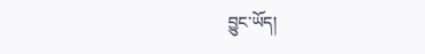བྱུང་ཡོད།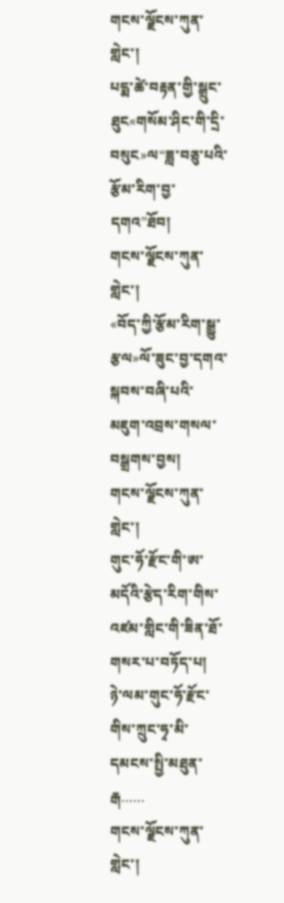གངས་ལྗོངས་ཀུན་གླེང་།
པདྨ་ཚེ་བརྟན་གྱི་སྒྲུང་ཐུང«གསོམ་ཤིང་གི་དྲི་བསུང»ལ“ཟླ་བཅུ་པའི་རྩོམ་རིག་བྱ་དགའ”ཐོབ།
གངས་ལྗོངས་ཀུན་གླེང་།
«བོད་ཀྱི་རྩོམ་རིག་སྒྱུ་རྩལ»ལོ་ཟུང་བྱ་དགའ་སྐབས་བཞི་པའི་མཇུག་འབྲས་གསལ་བསྒྲགས་བྱས།
གངས་ལྗོངས་ཀུན་གླེང་།
གུང་ཧོ་རྫོང་གི་ཨ་མདོའི་རྩེད་རིག་གིས་འཛམ་གླིང་གི་ཟིན་ཐོ་གསར་པ་བཏོད་པ།
ཉེ་ལམ་གུང་ཧོ་རྫོང་གིས་ཀྲུང་ཧྭ་མི་དམངས་སྤྱི་མཐུན་རྒ......
གངས་ལྗོངས་ཀུན་གླེང་།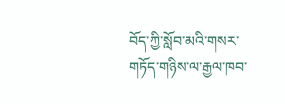བོད་ཀྱི་སློབ་མའི་གསར་གཏོད་གཉིས་ལ་རྒྱལ་ཁབ་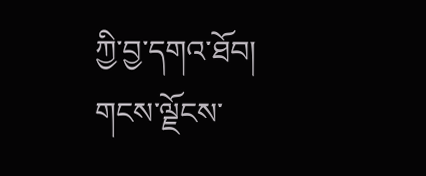ཀྱི་བྱ་དགའ་ཐོབ།
གངས་ལྗོངས་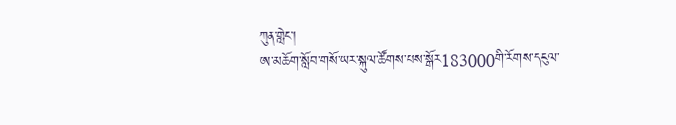ཀུན་གླེང་།
ཨ་མཆོག་སློབ་གསོ་ཡར་སྐུལ་ཚོགས་པས་སྒོར183000གི་རོགས་དངུལ་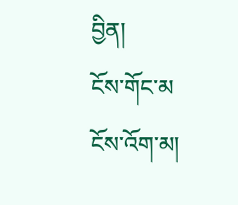བྱིན།
ངོས་གོང་མ
ངོས་འོག་མ།